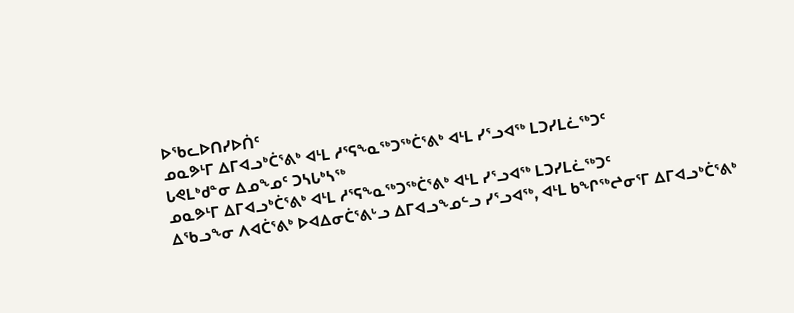ᐅᖃᓚᐅᑎᓯᐅᑏᑦ
ᓄᓇᕗᒻᒥ ᐃᒥᐊᓗᒃᑖᕐᕕᒃ ᐊᒻᒪ ᓱᕐᕋᖕᓇᖅᑐᖅᑖᕐᕕᒃ ᐊᒻᒪ ᓯᕐᓗᐊᖅ ᒪᑐᓯᒪᓛᖅᑐᑦ
ᒐᕙᒪᒃᑯᓐᓂ ᐃᓄᖕᓄᑦ ᑐᓴᒐᒃᓴᖅ
ᓄᓇᕗᒻᒥ ᐃᒥᐊᓗᒃᑖᕐᕕᒃ ᐊᒻᒪ ᓱᕐᕋᖕᓇᖅᑐᖅᑖᕐᕕᒃ ᐊᒻᒪ ᓯᕐᓗᐊᖅ ᒪᑐᓯᒪᓛᖅᑐᑦ
ᐃᖃᓗᖕᓂ ᐱᐊᑖᕐᕕᒃ ᐅᐊᐃᓂᑖᕐᕕᒡᓗ ᐃᒥᐊᓗᖕᓄᓪᓗ ᓯᕐᓗᐊᖅ, ᐊᒻᒪ ᑲᖏᖅᖠᓂᕐᒥ ᐃᒥᐊᓗᒃᑖᕐᕕᒃ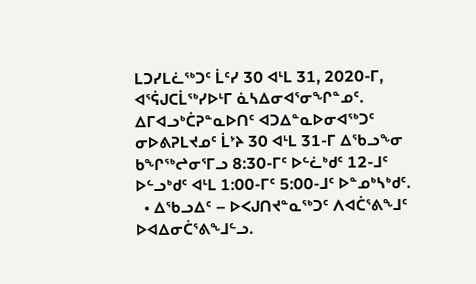ᒪᑐᓯᒪᓛᖅᑐᑦ ᒫᑦᓯ 30 ᐊᒻᒪ 31, 2020-ᒥ, ᐊᕐᕌᒍᑕᒫᖅᓯᐅᒻᒥ ᓈᓴᐃᓂᐊᕐᓂᖏᓐᓄᑦ.
ᐃᒥᐊᓗᒃᑖᕈᓐᓇᐅᑎᑦ ᐊᑐᐃᓐᓇᐅᓂᐊᖅᑐᑦ ᓂᐅᕕᕈᒪᔪᓄᑦ ᒫᔾᔨ 30 ᐊᒻᒪ 31-ᒥ ᐃᖃᓗᖕᓂ ᑲᖏᖅᖠᓂᕐᒥᓗ 8:30-ᒥᑦ ᐅᓪᓛᒃᑯᑦ 12-ᒧᑦ ᐅᓪᓗᒃᑯᑦ ᐊᒻᒪ 1:00-ᒥᑦ 5:00-ᒧᑦ ᐅᓐᓄᒃᓴᒃᑯᑦ.
  • ᐃᖃᓗᐃᑦ – ᐅᐸᒍᑎᔪᓐᓇᖅᑐᑦ ᐱᐊᑖᕐᕕᖕᒧᑦ ᐅᐊᐃᓂᑖᕐᕕᖕᒧᓪᓗ.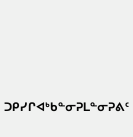ᑐᑭᓯᒋᐊᒃᑲᓐᓂᕈᒪᓐᓂᕈᕕᑦ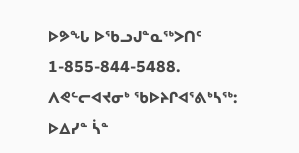ᐅᕗᖓ ᐅᖃᓗᒍᓐᓇᖅᐳᑎᑦ 1-855-844-5488.
ᐱᕙᓪᓕᐊᔪᓂᒃ ᖃᐅᔨᒋᐊᕐᕕᒃᓴᖅ:
ᐅᐃᓯᓐ ᓵᓐ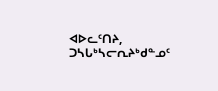ᐊᐅᓚᑦᑎᔨ, ᑐᓴᒐᒃᓴᓕᕆᔨᒃᑯᓐᓄᑦ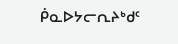ᑮᓇᐅᔭᓕᕆᔨᒃᑯᑦ